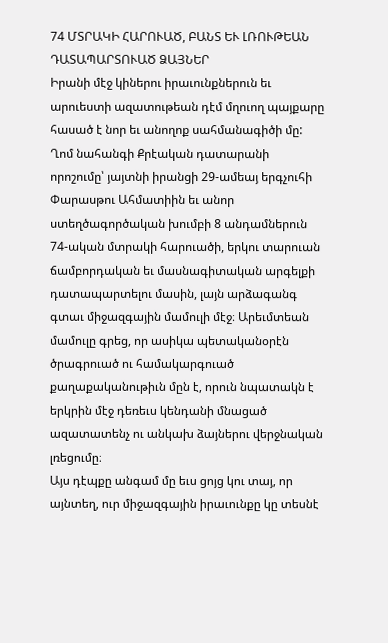74 ՄՏՐԱԿԻ ՀԱՐՈՒԱԾ, ԲԱՆՏ ԵՒ ԼՌՈՒԹԵԱՆ ԴԱՏԱՊԱՐՏՈՒԱԾ ՁԱՅՆԵՐ
Իրանի մէջ կիներու իրաւունքներուն եւ արուեստի ազատութեան դէմ մղուող պայքարը հասած է նոր եւ անողոք սահմանագիծի մը:
Ղոմ նահանգի Քրէական դատարանի որոշումը՝ յայտնի իրանցի 29-ամեայ երգչուհի Փարասթու Ահմատիին եւ անոր ստեղծագործական խումբի 8 անդամներուն 74-ական մտրակի հարուածի, երկու տարուան ճամբորդական եւ մասնագիտական արգելքի դատապարտելու մասին, լայն արձագանգ գտաւ միջազգային մամուլի մէջ։ Արեւմտեան մամուլը գրեց, որ ասիկա պետականօրէն ծրագրուած ու համակարգուած քաղաքականութիւն մըն է, որուն նպատակն է երկրին մէջ դեռեւս կենդանի մնացած ազատատենչ ու անկախ ձայներու վերջնական լռեցումը։
Այս դէպքը անգամ մը եւս ցոյց կու տայ, որ այնտեղ, ուր միջազգային իրաւունքը կը տեսնէ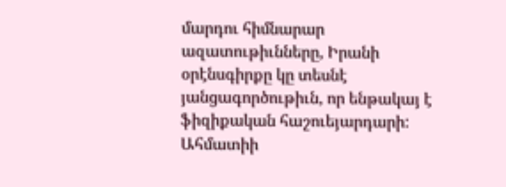մարդու հիմնարար ազատութիւնները, Իրանի օրէնսգիրքը կը տեսնէ յանցագործութիւն, որ ենթակայ է ֆիզիքական հաշուեյարդարի:
Ահմատիի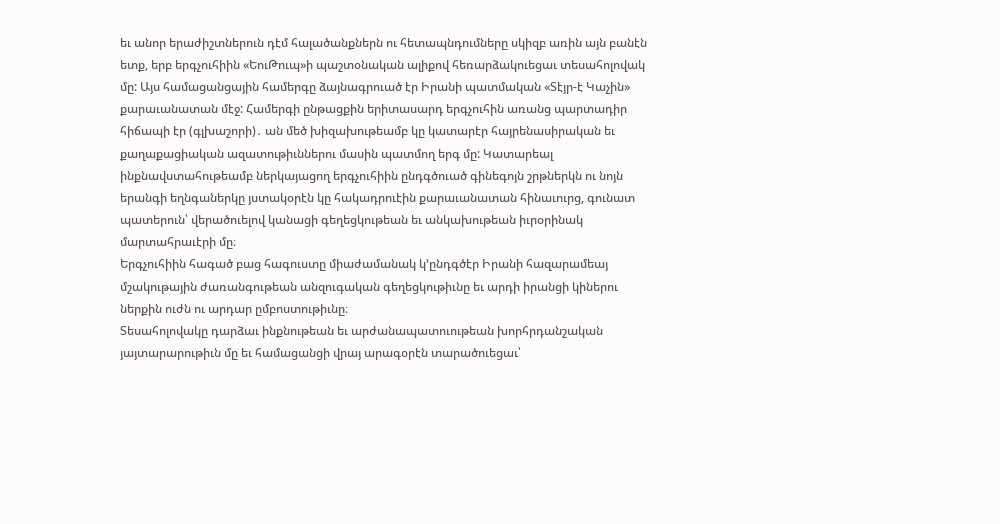եւ անոր երաժիշտներուն դէմ հալածանքներն ու հետապնդումները սկիզբ առին այն բանէն ետք, երբ երգչուհիին «ԵուԹուպ»ի պաշտօնական ալիքով հեռարձակուեցաւ տեսահոլովակ մը: Այս համացանցային համերգը ձայնագրուած էր Իրանի պատմական «Տէյր-է Կաչին» քարաւանատան մէջ: Համերգի ընթացքին երիտասարդ երգչուհին առանց պարտադիր հիճապի էր (գլխաշորի)․ ան մեծ խիզախութեամբ կը կատարէր հայրենասիրական եւ քաղաքացիական ազատութիւններու մասին պատմող երգ մը: Կատարեալ ինքնավստահութեամբ ներկայացող երգչուհիին ընդգծուած գինեգոյն շրթներկն ու նոյն երանգի եղնգաներկը յստակօրէն կը հակադրուէին քարաւանատան հինաւուրց, գունատ պատերուն՝ վերածուելով կանացի գեղեցկութեան եւ անկախութեան իւրօրինակ մարտահրաւէրի մը։
Երգչուհիին հագած բաց հագուստը միաժամանակ կ՚ընդգծէր Իրանի հազարամեայ մշակութային ժառանգութեան անզուգական գեղեցկութիւնը եւ արդի իրանցի կիներու ներքին ուժն ու արդար ըմբոստութիւնը։
Տեսահոլովակը դարձաւ ինքնութեան եւ արժանապատուութեան խորհրդանշական յայտարարութիւն մը եւ համացանցի վրայ արագօրէն տարածուեցաւ՝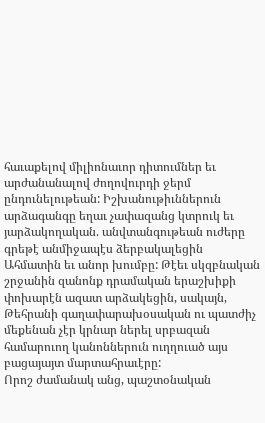հաւաքելով միլիոնաւոր դիտումներ եւ արժանանալով ժողովուրդի ջերմ ընդունելութեան: Իշխանութիւններուն արձագանգը եղաւ չափազանց կտրուկ եւ յարձակողական. անվտանգութեան ուժերը գրեթէ անմիջապէս ձերբակալեցին Ահմատին եւ անոր խումբը: Թէեւ սկզբնական շրջանին զանոնք դրամական երաշխիքի փոխարէն ազատ արձակեցին, սակայն, Թեհրանի գաղափարախօսական ու պատժիչ մեքենան չէր կրնար ներել սրբազան համարուող կանոններուն ուղղուած այս բացայայտ մարտահրաւէրը:
Որոշ ժամանակ անց, պաշտօնական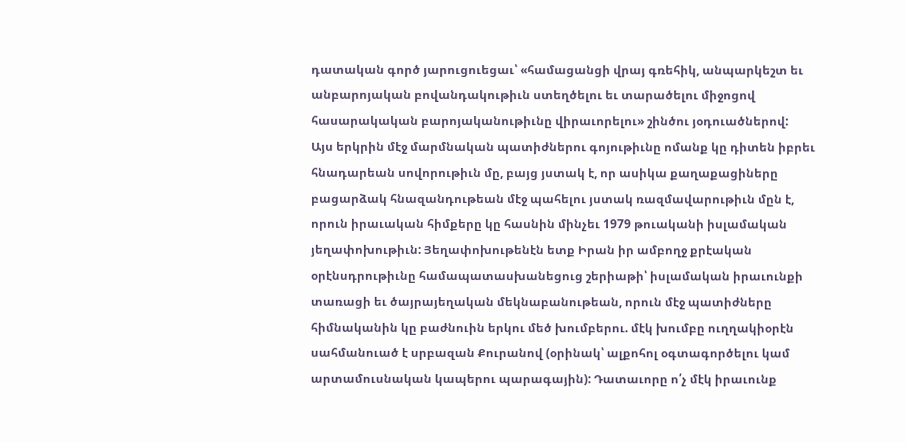դատական գործ յարուցուեցաւ՝ «համացանցի վրայ գռեհիկ, անպարկեշտ եւ անբարոյական բովանդակութիւն ստեղծելու եւ տարածելու միջոցով հասարակական բարոյականութիւնը վիրաւորելու» շինծու յօդուածներով:
Այս երկրին մէջ մարմնական պատիժներու գոյութիւնը ոմանք կը դիտեն իբրեւ հնադարեան սովորութիւն մը, բայց յստակ է, որ ասիկա քաղաքացիները բացարձակ հնազանդութեան մէջ պահելու յստակ ռազմավարութիւն մըն է, որուն իրաւական հիմքերը կը հասնին մինչեւ 1979 թուականի իսլամական յեղափոխութիւն: Յեղափոխութենէն ետք Իրան իր ամբողջ քրէական օրէնսդրութիւնը համապատասխանեցուց շերիաթի՝ իսլամական իրաւունքի տառացի եւ ծայրայեղական մեկնաբանութեան, որուն մէջ պատիժները հիմնականին կը բաժնուին երկու մեծ խումբերու. մէկ խումբը ուղղակիօրէն սահմանուած է սրբազան Քուրանով (օրինակ՝ ալքոհոլ օգտագործելու կամ արտամուսնական կապերու պարագային): Դատաւորը ո՛չ մէկ իրաւունք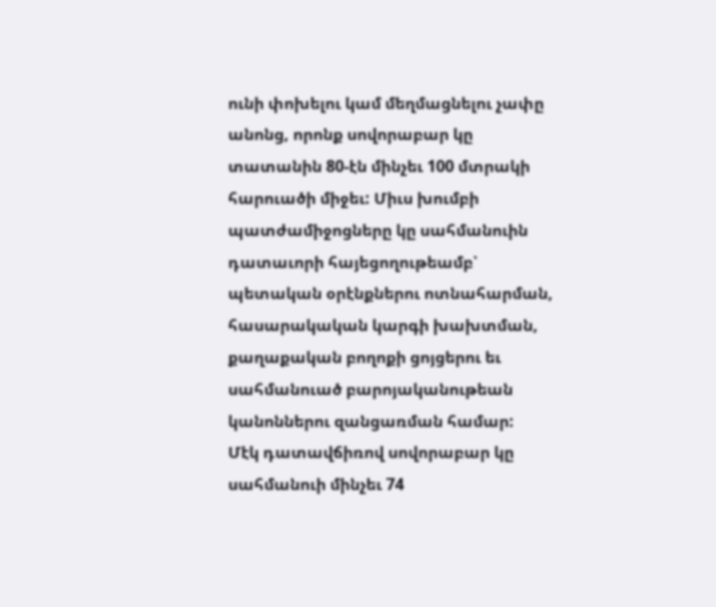ունի փոխելու կամ մեղմացնելու չափը անոնց, որոնք սովորաբար կը տատանին 80-էն մինչեւ 100 մտրակի հարուածի միջեւ: Միւս խումբի պատժամիջոցները կը սահմանուին դատաւորի հայեցողութեամբ՝ պետական օրէնքներու ոտնահարման, հասարակական կարգի խախտման, քաղաքական բողոքի ցոյցերու եւ սահմանուած բարոյականութեան կանոններու զանցառման համար:
Մէկ դատավճիռով սովորաբար կը սահմանուի մինչեւ 74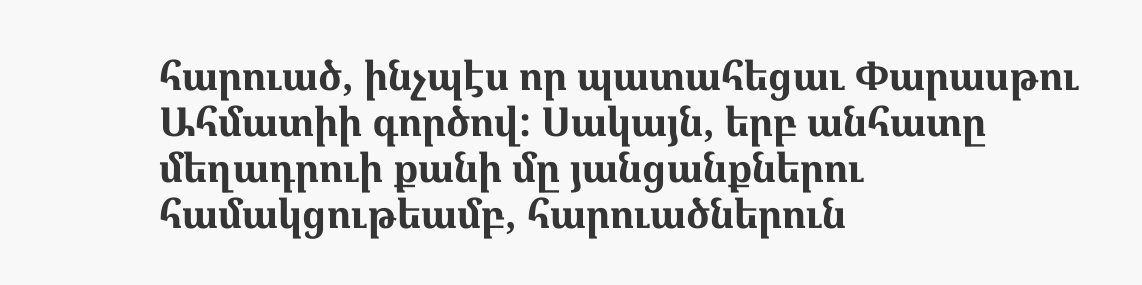հարուած, ինչպէս որ պատահեցաւ Փարասթու Ահմատիի գործով: Սակայն, երբ անհատը մեղադրուի քանի մը յանցանքներու համակցութեամբ, հարուածներուն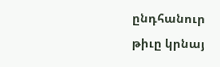ընդհանուր թիւը կրնայ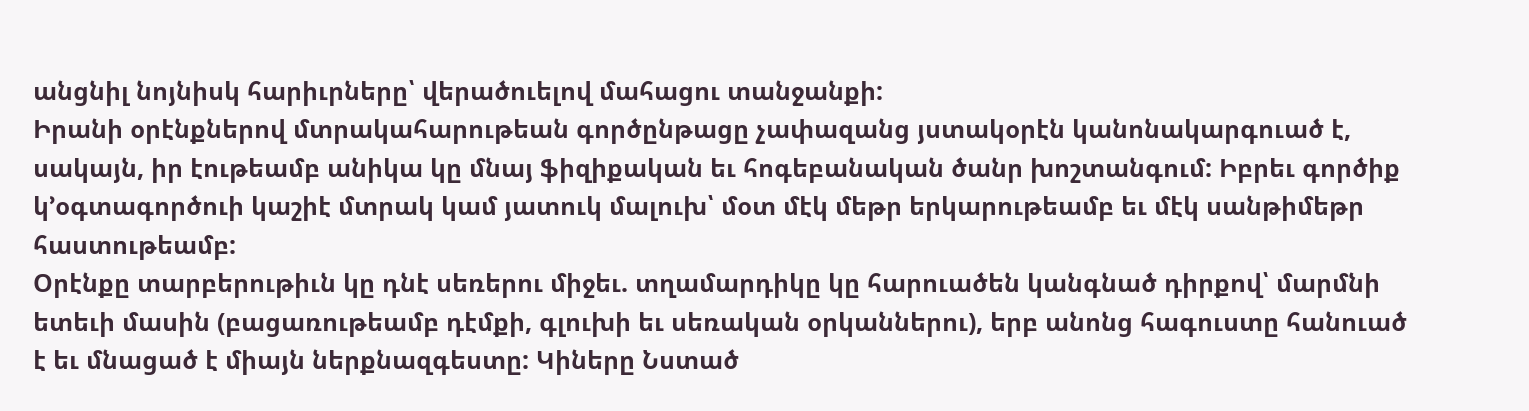անցնիլ նոյնիսկ հարիւրները՝ վերածուելով մահացու տանջանքի:
Իրանի օրէնքներով մտրակահարութեան գործընթացը չափազանց յստակօրէն կանոնակարգուած է, սակայն, իր էութեամբ անիկա կը մնայ ֆիզիքական եւ հոգեբանական ծանր խոշտանգում: Իբրեւ գործիք կ՚օգտագործուի կաշիէ մտրակ կամ յատուկ մալուխ՝ մօտ մէկ մեթր երկարութեամբ եւ մէկ սանթիմեթր հաստութեամբ:
Օրէնքը տարբերութիւն կը դնէ սեռերու միջեւ. տղամարդիկը կը հարուածեն կանգնած դիրքով՝ մարմնի ետեւի մասին (բացառութեամբ դէմքի, գլուխի եւ սեռական օրկաններու), երբ անոնց հագուստը հանուած է եւ մնացած է միայն ներքնազգեստը: Կիները Նստած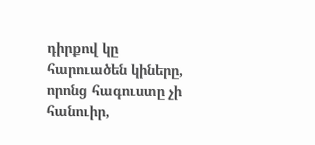դիրքով կը հարուածեն կիները, որոնց հագուստը չի հանուիր,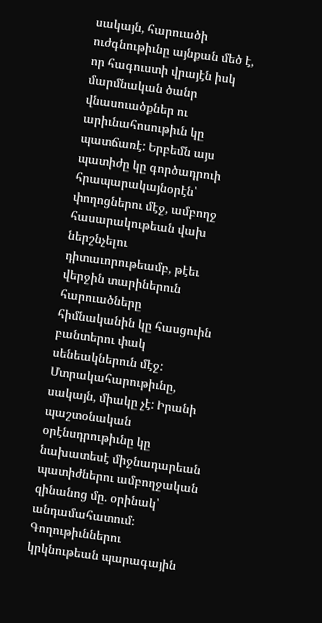սակայն, հարուածի ուժգնութիւնը այնքան մեծ է, որ հագուստի վրայէն իսկ մարմնական ծանր վնասուածքներ ու արիւնահոսութիւն կը պատճառէ: Երբեմն այս պատիժը կը գործադրուի հրապարակայնօրէն՝ փողոցներու մէջ, ամբողջ հասարակութեան վախ ներշնչելու դիտաւորութեամբ, թէեւ վերջին տարիներուն հարուածները հիմնականին կը հասցուին բանտերու փակ սենեակներուն մէջ:
Մտրակահարութիւնը, սակայն, միակը չէ: Իրանի պաշտօնական օրէնսդրութիւնը կը նախատեսէ միջնադարեան պատիժներու ամբողջական զինանոց մը. օրինակ՝ անդամահատում։ Գողութիւններու կրկնութեան պարագային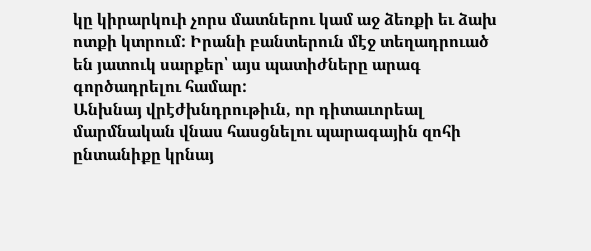կը կիրարկուի չորս մատներու կամ աջ ձեռքի եւ ձախ ոտքի կտրում: Իրանի բանտերուն մէջ տեղադրուած են յատուկ սարքեր՝ այս պատիժները արագ գործադրելու համար:
Անխնայ վրէժխնդրութիւն, որ դիտաւորեալ մարմնական վնաս հասցնելու պարագային զոհի ընտանիքը կրնայ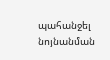պահանջել նոյնանման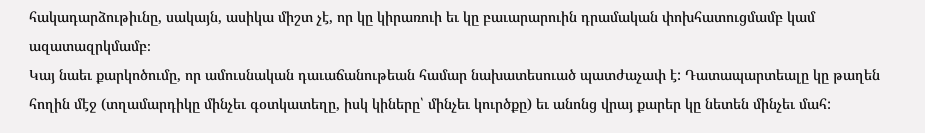հակադարձութիւնը, սակայն, ասիկա միշտ չէ, որ կը կիրառուի եւ կը բաւարարուին դրամական փոխհատուցմամբ կամ ազատազրկմամբ։
Կայ նաեւ քարկոծումը, որ ամուսնական դաւաճանութեան համար նախատեսուած պատժաչափ է: Դատապարտեալը կը թաղեն հողին մէջ (տղամարդիկը մինչեւ գօտկատեղը, իսկ կիները՝ մինչեւ կուրծքը) եւ անոնց վրայ քարեր կը նետեն մինչեւ մահ: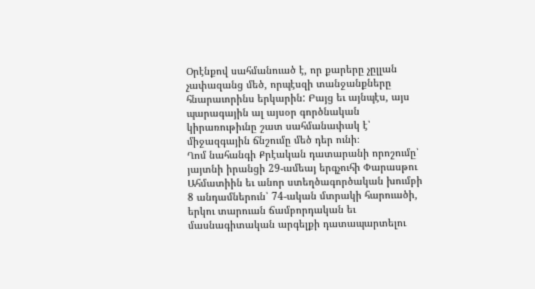Օրէնքով սահմանուած է, որ քարերը չըլլան չափազանց մեծ, որպէսզի տանջանքները հնարաւորինս երկարին: Բայց եւ այնպէս, այս պարագային ալ այսօր գործնական կիրառութիւնը շատ սահմանափակ է՝ միջազգային ճնշումը մեծ դեր ունի։
Ղոմ նահանգի Քրէական դատարանի որոշումը՝ յայտնի իրանցի 29-ամեայ երգչուհի Փարասթու Ահմատիին եւ անոր ստեղծագործական խումբի 8 անդամներուն՝ 74-ական մտրակի հարուածի, երկու տարուան ճամբորդական եւ մասնագիտական արգելքի դատապարտելու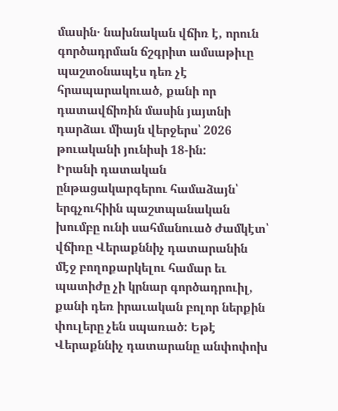մասին․ նախնական վճիռ է, որուն գործադրման ճշգրիտ ամսաթիւը պաշտօնապէս դեռ չէ հրապարակուած, քանի որ դատավճիռին մասին յայտնի դարձաւ միայն վերջերս՝ 2026 թուականի յունիսի 18-ին:
Իրանի դատական ընթացակարգերու համաձայն՝ երգչուհիին պաշտպանական խումբը ունի սահմանուած ժամկէտ՝ վճիռը Վերաքննիչ դատարանին մէջ բողոքարկելու համար եւ պատիժը չի կրնար գործադրուիլ, քանի դեռ իրաւական բոլոր ներքին փուլերը չեն սպառած: Եթէ Վերաքննիչ դատարանը անփոփոխ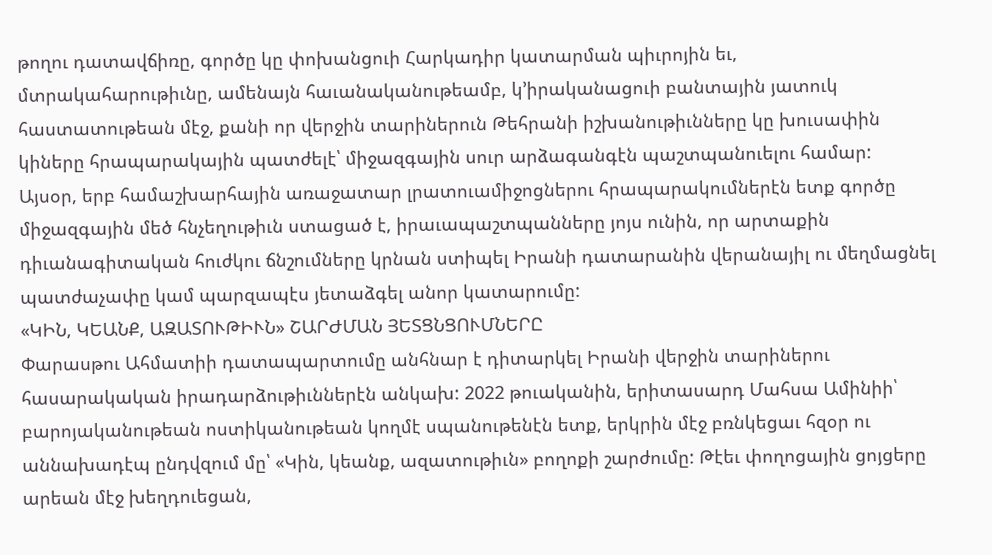թողու դատավճիռը, գործը կը փոխանցուի Հարկադիր կատարման պիւրոյին եւ, մտրակահարութիւնը, ամենայն հաւանականութեամբ, կ՚իրականացուի բանտային յատուկ հաստատութեան մէջ, քանի որ վերջին տարիներուն Թեհրանի իշխանութիւնները կը խուսափին կիները հրապարակային պատժելէ՝ միջազգային սուր արձագանգէն պաշտպանուելու համար:
Այսօր, երբ համաշխարհային առաջատար լրատուամիջոցներու հրապարակումներէն ետք գործը միջազգային մեծ հնչեղութիւն ստացած է, իրաւապաշտպանները յոյս ունին, որ արտաքին դիւանագիտական հուժկու ճնշումները կրնան ստիպել Իրանի դատարանին վերանայիլ ու մեղմացնել պատժաչափը կամ պարզապէս յետաձգել անոր կատարումը:
«ԿԻՆ, ԿԵԱՆՔ, ԱԶԱՏՈՒԹԻՒՆ» ՇԱՐԺՄԱՆ ՅԵՏՑՆՑՈՒՄՆԵՐԸ
Փարասթու Ահմատիի դատապարտումը անհնար է դիտարկել Իրանի վերջին տարիներու հասարակական իրադարձութիւններէն անկախ: 2022 թուականին, երիտասարդ Մահսա Ամինիի՝ բարոյականութեան ոստիկանութեան կողմէ սպանութենէն ետք, երկրին մէջ բռնկեցաւ հզօր ու աննախադէպ ընդվզում մը՝ «Կին, կեանք, ազատութիւն» բողոքի շարժումը: Թէեւ փողոցային ցոյցերը արեան մէջ խեղդուեցան,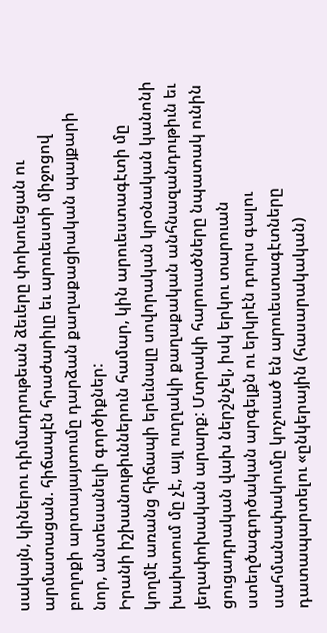սակայն, կիներու դիմադրութեան ձեւերը փոխուեցան ու արմատացան. հիճապէն հրաժարիլը եւ արուեստի միջոցով բողոքի արտայայտումը դարձան քաղաքացիական պայքարի նոր, անտեսանելի գործիքներ:
Իրանի իշխանութիւններուն համար, կին արուեստագէտի մը կողմէ առանց հիճապի երեւնալը սովորական կրօնական կանոնի խախտում մը չէ, այլ ուղղակի քաղաքական անհնազանդութիւն եւ յեղափոխական արարք: Մտրակի հարուածները նպատակ ունին ցուցադրական վախ ներշնչել, իսկ երկու տարուան ստեղծագործական արգելքն ու երկրէն դուրս գալու սահմանափակումը կոչուած են արուեստագէտները դատապարտելու «ընկերային (հասարակական)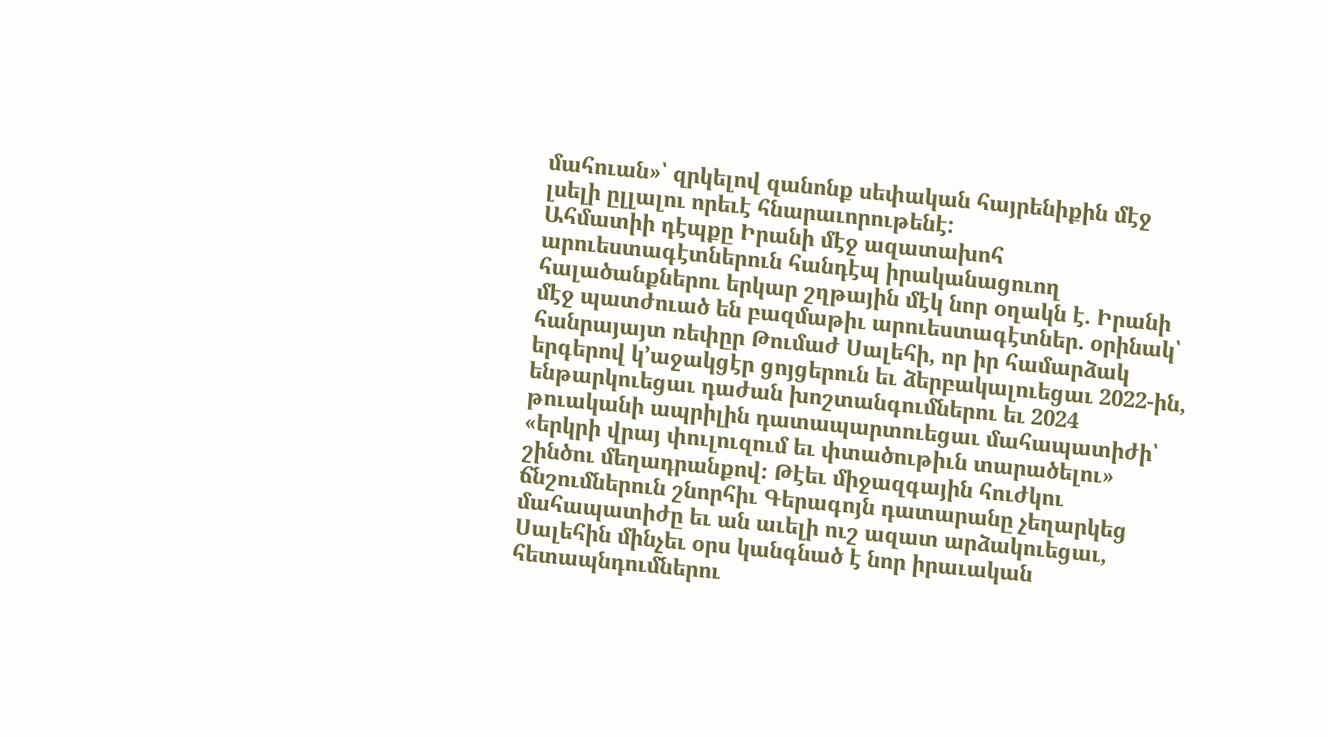մահուան»՝ զրկելով զանոնք սեփական հայրենիքին մէջ լսելի ըլլալու որեւէ հնարաւորութենէ:
Ահմատիի դէպքը Իրանի մէջ ազատախոհ արուեստագէտներուն հանդէպ իրականացուող հալածանքներու երկար շղթային մէկ նոր օղակն է. Իրանի մէջ պատժուած են բազմաթիւ արուեստագէտներ. օրինակ՝ հանրայայտ ռեփըր Թումաժ Սալեհի, որ իր համարձակ երգերով կ՚աջակցէր ցոյցերուն եւ ձերբակալուեցաւ 2022-ին, ենթարկուեցաւ դաժան խոշտանգումներու եւ 2024 թուականի ապրիլին դատապարտուեցաւ մահապատիժի՝ «երկրի վրայ փուլուզում եւ փտածութիւն տարածելու» շինծու մեղադրանքով։ Թէեւ միջազգային հուժկու ճնշումներուն շնորհիւ Գերագոյն դատարանը չեղարկեց մահապատիժը եւ ան աւելի ուշ ազատ արձակուեցաւ, Սալեհին մինչեւ օրս կանգնած է նոր իրաւական հետապնդումներու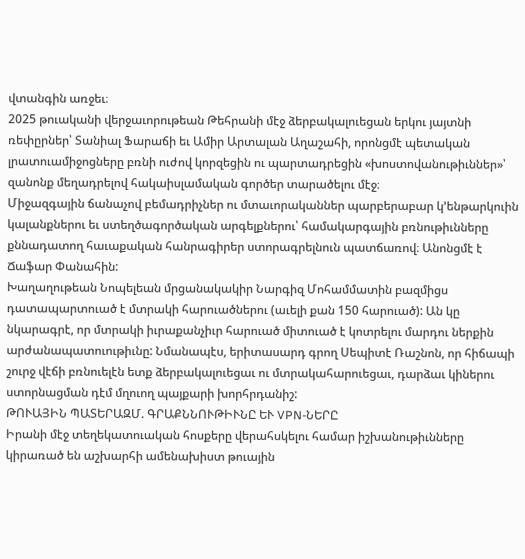վտանգին առջեւ։
2025 թուականի վերջաւորութեան Թեհրանի մէջ ձերբակալուեցան երկու յայտնի ռեփըրներ՝ Տանիալ Ֆարաճի եւ Ամիր Արտալան Աղաշահի, որոնցմէ պետական լրատուամիջոցները բռնի ուժով կորզեցին ու պարտադրեցին «խոստովանութիւններ»՝ զանոնք մեղադրելով հակաիսլամական գործեր տարածելու մէջ։
Միջազգային ճանաչով բեմադրիչներ ու մտաւորականներ պարբերաբար կ՚ենթարկուին կալանքներու եւ ստեղծագործական արգելքներու՝ համակարգային բռնութիւնները քննադատող հաւաքական հանրագիրեր ստորագրելնուն պատճառով։ Անոնցմէ է Ճաֆար Փանահին:
Խաղաղութեան Նոպելեան մրցանակակիր Նարգիզ Մոհամմատին բազմիցս դատապարտուած է մտրակի հարուածներու (աւելի քան 150 հարուած): Ան կը նկարագրէ, որ մտրակի իւրաքանչիւր հարուած միտուած է կոտրելու մարդու ներքին արժանապատուութիւնը: Նմանապէս, երիտասարդ գրող Սեպիտէ Ռաշնոն, որ հիճապի շուրջ վէճի բռնուելէն ետք ձերբակալուեցաւ ու մտրակահարուեցաւ, դարձաւ կիներու ստորնացման դէմ մղուող պայքարի խորհրդանիշ:
ԹՈՒԱՅԻՆ ՊԱՏԵՐԱԶՄ. ԳՐԱՔՆՆՈՒԹԻՒՆԸ ԵՒ VPN-ՆԵՐԸ
Իրանի մէջ տեղեկատուական հոսքերը վերահսկելու համար իշխանութիւնները կիրառած են աշխարհի ամենախիստ թուային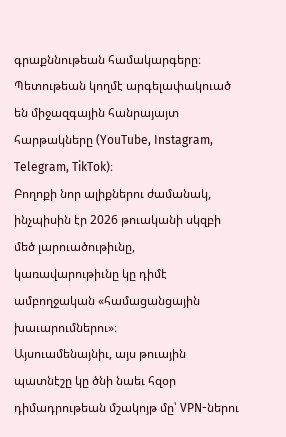գրաքննութեան համակարգերը։ Պետութեան կողմէ արգելափակուած են միջազգային հանրայայտ հարթակները (YouTube, Instagram, Telegram, TikTok)։
Բողոքի նոր ալիքներու ժամանակ, ինչպիսին էր 2026 թուականի սկզբի մեծ լարուածութիւնը, կառավարութիւնը կը դիմէ ամբողջական «համացանցային խաւարումներու»։
Այսուամենայնիւ, այս թուային պատնէշը կը ծնի նաեւ հզօր դիմադրութեան մշակոյթ մը՝ VPN-ներու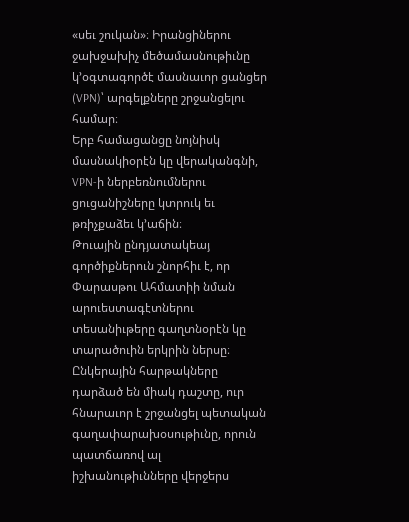«սեւ շուկան»։ Իրանցիներու ջախջախիչ մեծամասնութիւնը կ՚օգտագործէ մասնաւոր ցանցեր (VPN)՝ արգելքները շրջանցելու համար։
Երբ համացանցը նոյնիսկ մասնակիօրէն կը վերականգնի, VPN-ի ներբեռնումներու ցուցանիշները կտրուկ եւ թռիչքաձեւ կ՚աճին։
Թուային ընդյատակեայ գործիքներուն շնորհիւ է, որ Փարասթու Ահմատիի նման արուեստագէտներու տեսանիւթերը գաղտնօրէն կը տարածուին երկրին ներսը։ Ընկերային հարթակները դարձած են միակ դաշտը, ուր հնարաւոր է շրջանցել պետական գաղափարախօսութիւնը, որուն պատճառով ալ իշխանութիւնները վերջերս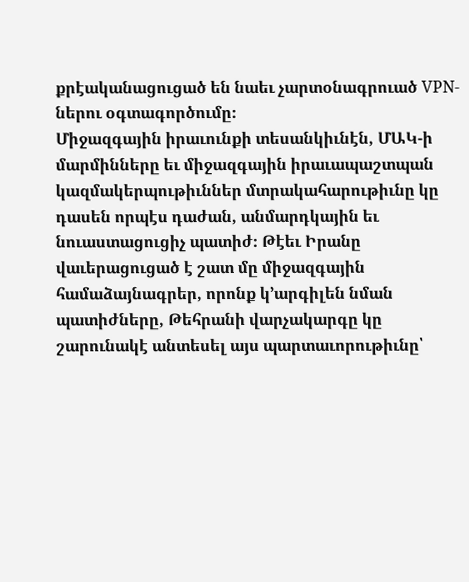քրէականացուցած են նաեւ չարտօնագրուած VPN-ներու օգտագործումը։
Միջազգային իրաւունքի տեսանկիւնէն, ՄԱԿ-ի մարմինները եւ միջազգային իրաւապաշտպան կազմակերպութիւններ մտրակահարութիւնը կը դասեն որպէս դաժան, անմարդկային եւ նուաստացուցիչ պատիժ։ Թէեւ Իրանը վաւերացուցած է շատ մը միջազգային համաձայնագրեր, որոնք կ՚արգիլեն նման պատիժները, Թեհրանի վարչակարգը կը շարունակէ անտեսել այս պարտաւորութիւնը՝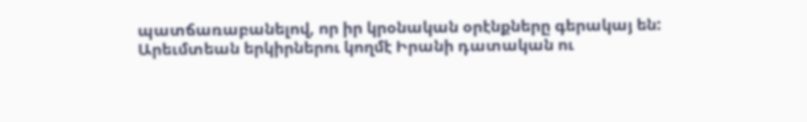պատճառաբանելով, որ իր կրօնական օրէնքները գերակայ են:
Արեւմտեան երկիրներու կողմէ Իրանի դատական ու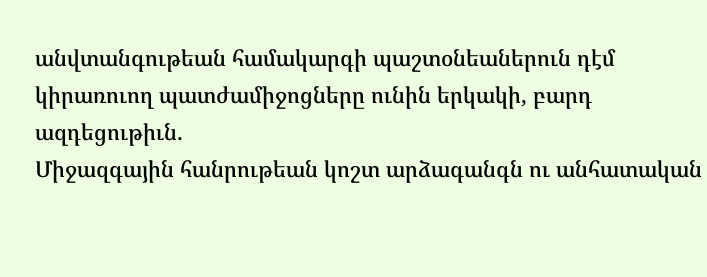անվտանգութեան համակարգի պաշտօնեաներուն դէմ կիրառուող պատժամիջոցները ունին երկակի, բարդ ազդեցութիւն.
Միջազգային հանրութեան կոշտ արձագանգն ու անհատական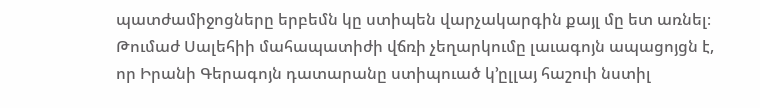պատժամիջոցները երբեմն կը ստիպեն վարչակարգին քայլ մը ետ առնել։ Թումաժ Սալեհիի մահապատիժի վճռի չեղարկումը լաւագոյն ապացոյցն է, որ Իրանի Գերագոյն դատարանը ստիպուած կ՚ըլլայ հաշուի նստիլ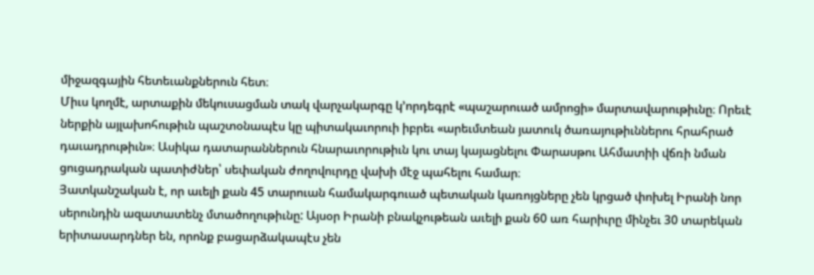միջազգային հետեւանքներուն հետ։
Միւս կողմէ, արտաքին մեկուսացման տակ վարչակարգը կ՚որդեգրէ «պաշարուած ամրոցի» մարտավարութիւնը։ Որեւէ ներքին այլախոհութիւն պաշտօնապէս կը պիտակաւորուի իբրեւ «արեւմտեան յատուկ ծառայութիւններու հրահրած դաւադրութիւն»։ Ասիկա դատարաններուն հնարաւորութիւն կու տայ կայացնելու Փարասթու Ահմատիի վճռի նման ցուցադրական պատիժներ՝ սեփական ժողովուրդը վախի մէջ պահելու համար։
Յատկանշական է, որ աւելի քան 45 տարուան համակարգուած պետական կառոյցները չեն կրցած փոխել Իրանի նոր սերունդին ազատատենչ մտածողութիւնը: Այսօր Իրանի բնակչութեան աւելի քան 60 առ հարիւրը մինչեւ 30 տարեկան երիտասարդներ են, որոնք բացարձակապէս չեն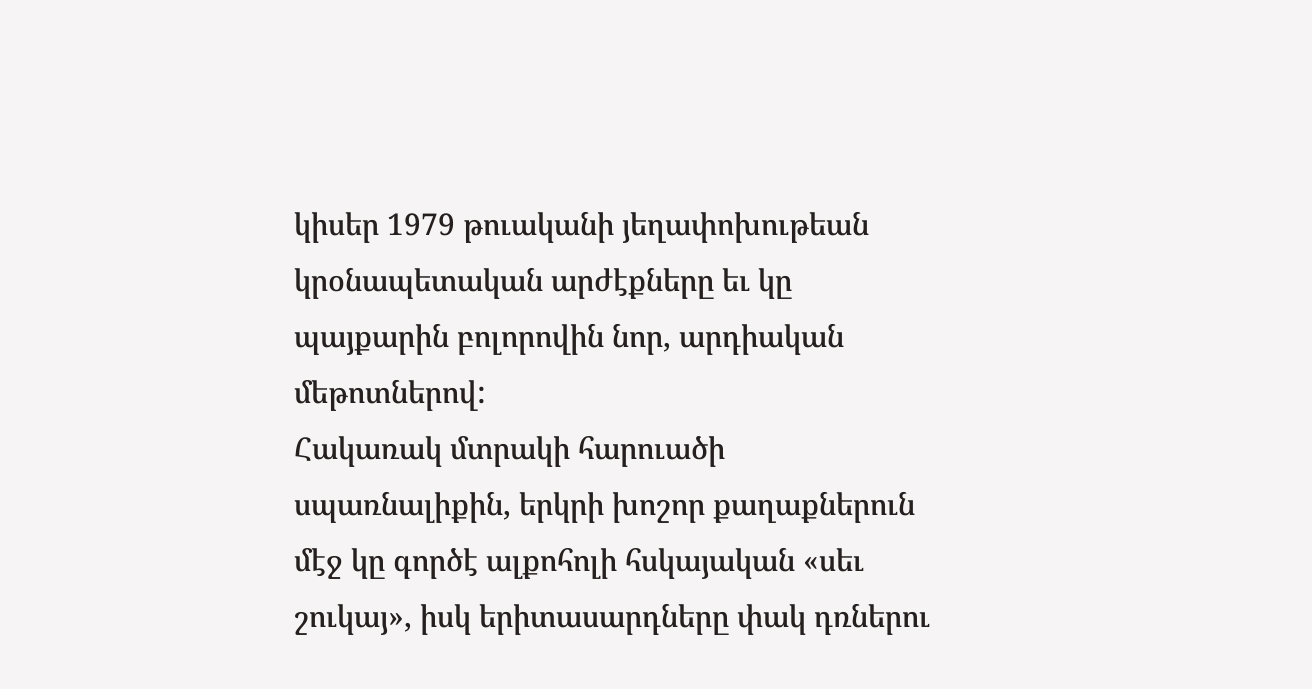կիսեր 1979 թուականի յեղափոխութեան կրօնապետական արժէքները եւ կը պայքարին բոլորովին նոր, արդիական մեթոտներով:
Հակառակ մտրակի հարուածի սպառնալիքին, երկրի խոշոր քաղաքներուն մէջ կը գործէ ալքոհոլի հսկայական «սեւ շուկայ», իսկ երիտասարդները փակ դռներու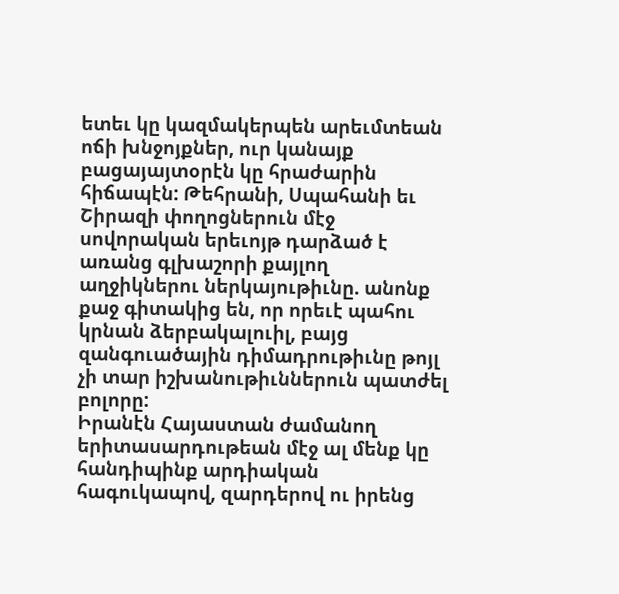ետեւ կը կազմակերպեն արեւմտեան ոճի խնջոյքներ, ուր կանայք բացայայտօրէն կը հրաժարին հիճապէն: Թեհրանի, Սպահանի եւ Շիրազի փողոցներուն մէջ սովորական երեւոյթ դարձած է առանց գլխաշորի քայլող աղջիկներու ներկայութիւնը. անոնք քաջ գիտակից են, որ որեւէ պահու կրնան ձերբակալուիլ, բայց զանգուածային դիմադրութիւնը թոյլ չի տար իշխանութիւններուն պատժել բոլորը:
Իրանէն Հայաստան ժամանող երիտասարդութեան մէջ ալ մենք կը հանդիպինք արդիական հագուկապով, զարդերով ու իրենց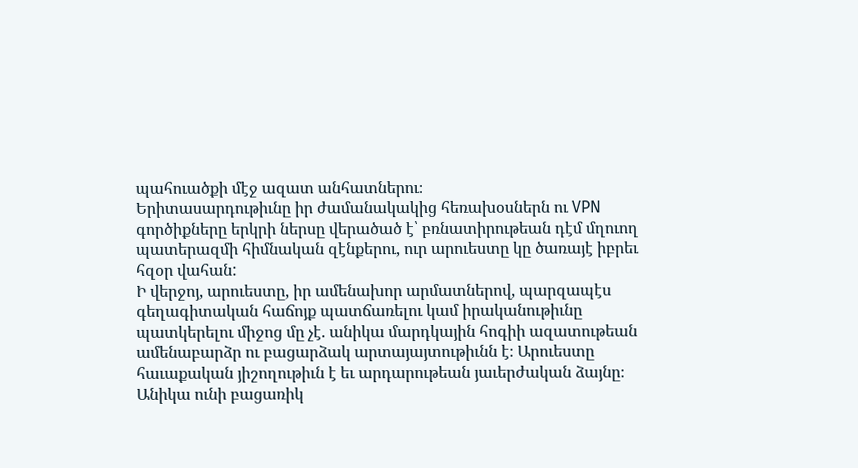պահուածքի մէջ ազատ անհատներու։
Երիտասարդութիւնը իր ժամանակակից հեռախօսներն ու VPN գործիքները երկրի ներսը վերածած է՝ բռնատիրութեան դէմ մղուող պատերազմի հիմնական զէնքերու, ուր արուեստը կը ծառայէ իբրեւ հզօր վահան:
Ի վերջոյ, արուեստը, իր ամենախոր արմատներով, պարզապէս գեղագիտական հաճոյք պատճառելու կամ իրականութիւնը պատկերելու միջոց մը չէ. անիկա մարդկային հոգիի ազատութեան ամենաբարձր ու բացարձակ արտայայտութիւնն է։ Արուեստը հաւաքական յիշողութիւն է եւ արդարութեան յաւերժական ձայնը։ Անիկա ունի բացառիկ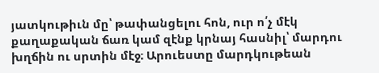յատկութիւն մը՝ թափանցելու հոն, ուր ո՛չ մէկ քաղաքական ճառ կամ զէնք կրնայ հասնիլ՝ մարդու խղճին ու սրտին մէջ։ Արուեստը մարդկութեան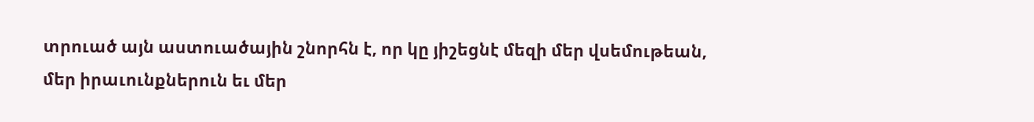տրուած այն աստուածային շնորհն է, որ կը յիշեցնէ մեզի մեր վսեմութեան, մեր իրաւունքներուն եւ մեր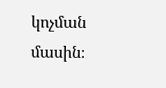կոչման մասին։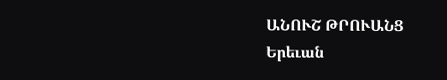ԱՆՈՒՇ ԹՐՈՒԱՆՑ
Երեւան